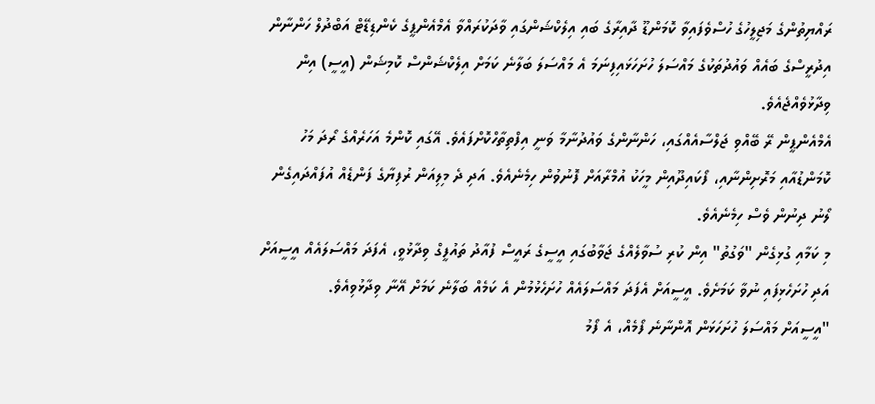ރައްޔިތުންގެ މަޖިލީހުގެ ހުސްވެފައިވާ ކޮމަންޑޫ ދާއިރާގެ ބައި އިލެކްޝަންގައި ވާދަކުރައްވާ އެމްއެންޕީގެ ކެންޑިޑޭޓް އަބްދުލް ހަންނާން އިދުރީސްގެ ބައެއް ވައުދުތަކުގެ މައްސަލަ ހުށަހަޅައިފިނަމަ އެ މައްސަލަ ބަލާނެ ކަމަށް އިލެކްޝަންސް ކޮމިޝަން (އީސީ) އިން ވިދާޅުވެއްޖެއެވެ.
އެމްއެންޕީން ރޭ ބޭއްވި ޖަލްސާއެއްގައި، ހަންނާންގެ ވައުދުނާމާ ވަނީ އިފްތިތާހްކޮށްފައެވެ. އޭގައި ކޮންމެ އަހަރެއްގެ ރޯދަ މަހު ކޮމަންޑުއާއި މަރޮށިންނާއި، ފޯކައިދޫއިން މީހަކު އުމްރާއަށް ފޮނުވުން ހިމެނެއެވެ. އަދި ދެ މިލިއަން ރުފިޔާގެ ފަންޑެއް އުފައްދައިގެން ލޯނު ދިނުން ވެސް ހިމެނެއެވެ.
މި ކަމާއި ގުޅިގެން "ވަގުތު" އިން ކުރި ސުވާލެއްގެ ޖަވާބުގައި އީސީގެ ރައީސް ފުއާދު ތައުފީގް ވިދާޅުވީ، އެފަދަ މައްސަލައެއް އީސީއަށް އަދި ހުށަހެޅިފައި ނުވާ ކަމަށެވެ. އީސީއަށް އެފަދަ މައްސަލައެއް ހުށަހެޅުމުން އެ ކަމެއް ބަލާނެ ކަމަށް އޭނާ ވިދާޅުވިއެވެ.
"އީސީއަށް މައްސަލަ ހުށަހަޅަން އޮންނާނެ ފޯމެއް، އެ ފޯމު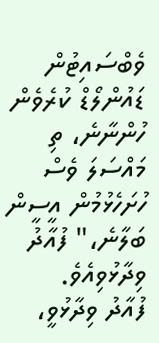ވެބްސައިޓުން ޑައުންލޯޑް ކުރެވެން ހުންނާނެ، ތި މައްސަލަ ވެސް ހުށަހެޅުމުން އީސީން ބަލާނެ،" ފުއާދު ވިދާޅުވިއެވެ.
ފުއާދު ވިދާޅުވީ،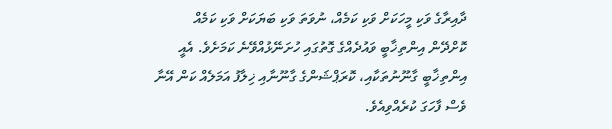ދާއިރާގެ ވަކި މީހަކަށް ވަކި ކަމެއް، ނުވަތަ ވަކި ބަޔަކަށް ވަކި ކަމެއް ކޮށްދޭން އިންތިޚާބީ ވައުދެއްގެ ގޮތުގައި ހުށަނޭޅުއްވޭނެ ކަމަށެވެ. އެއީ އިންތިޚާބީ ގާނޫނުތަކާއި، ކޮރަޕްޝަންގެ ގާނޫނާއި ޚިލާފު އަމަލެއް ކަން އޭނާ ވެސް ފާހަގަ ކުރެއްވިއެވެ.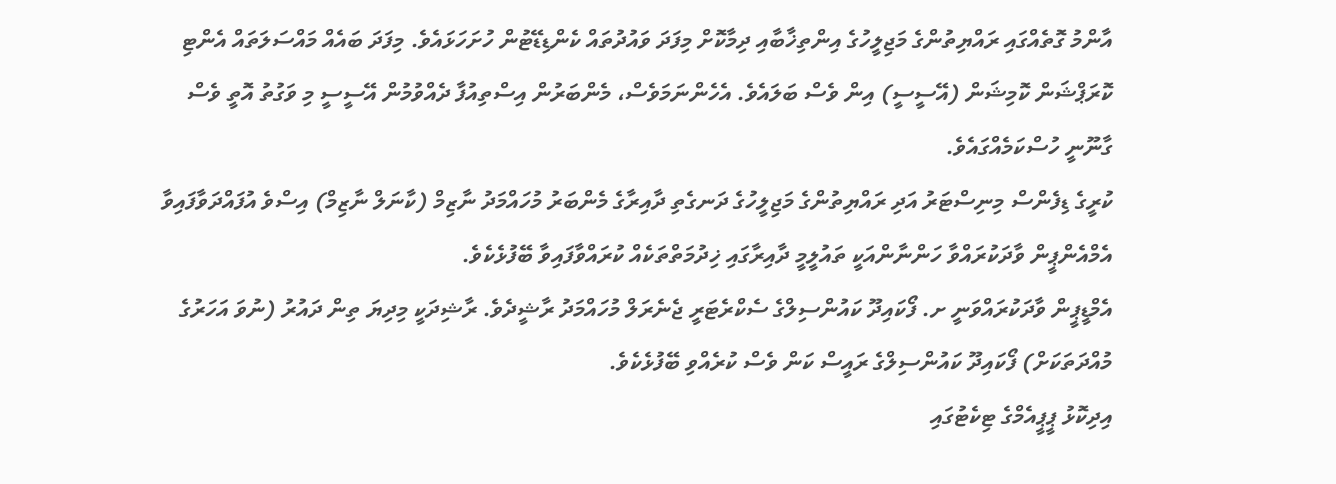އާންމު ގޮތެއްގައި ރައްޔިތުންގެ މަޖިލީހުގެ އިންތިޚާބާއި ދިމާކޮށް މިފަދަ ވައުދުތައް ކެންޑިޑޭޓުން ހުށަހަޅައެވެ. މިފަދަ ބައެއް މައްސަލަތައް އެންޓި ކޮރަޕްޝަން ކޮމިޝަން (އޭސީސީ) އިން ވެސް ބަލައެވެ. އެހެންނަމަވެސް، މެންބަރުން އިސްތިއުފާ ދެއްވުމުން އޭސީސީ މި ވަގުތު އޮތީ ވެސް ގާނޫނީ ހުސްކަމެއްގައެވެ.
ކުރީގެ ޑިފެންސް މިނިސްޓަރު އަދި ރައްޔިތުންގެ މަޖިލީހުގެ ދަނގެތި ދާއިރާގެ މެންބަރު މުހައްމަދު ނާޒިމް (ކާނަލް ނާޒިމް) އިސްވެ އުފައްދަވާފައިވާ އެމްއެންޕީން ވާދަކުރައްވާ ހަންނާންއަކީ ތައުލީމީ ދާއިރާގައި ޚިދުމަތްތަކެއް ކުރައްވާފައިވާ ބޭފުޅެކެވެ.
އެމްޑީޕީން ވާދަކުރައްވަނީ ށ. ފޯކައިދޫ ކައުންސިލްގެ ސެކްރެޓަރީ ޖެނެރަލް މުހައްމަދު ރާޝީދެވެ. ރާޝިދަކީ މިދިޔަ ތިން ދައުރު (ނުވަ އަހަރުގެ މުއްދަތަކަށް) ފޯކައިދޫ ކައުންސިލްގެ ރައީސް ކަން ވެސް ކުރެއްވި ބޭފުޅެކެވެ.
އިދިކޮޅު ޕީޕީއެމްގެ ޓިކެޓުގައި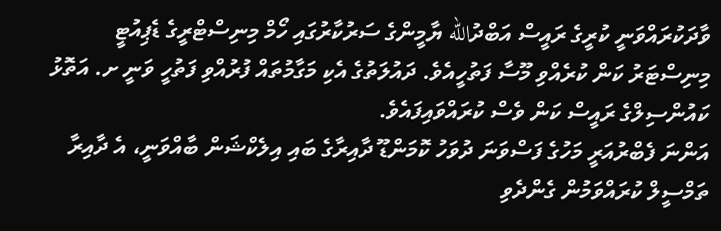ވާދަކުރައްވަނީ ކުރީގެ ރައީސް އަބްދުالله ޔާމީންގެ ސަރުކާރުގައި ހޯމް މިނިސްޓްރީގެ ޑެޕިއުޓީ މިނިސްޓަރު ކަން ކުރެއްވި މޫސާ ފަތުހީއެވެ. ދައުލަތުގެ އެކި މަގާމުތައް ފުރުއްވި ފަތުހީ ވަނީ ށ. އަތޮޅު ކައުންސިލްގެ ރައީސް ކަން ވެސް ކުރައްވައިފައެވެ.
އަންނަ ފެބްރުއަރީ މަހުގެ ފަސްވަނަ ދުވަހު ކޮމަންޑޫ ދާއިރާގެ ބައި އިލެކްޝަން ބާއްވަނީ، އެ ދާއިރާ ތަމްސީލް ކުރައްވަމުން ގެންދެވި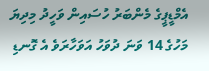އެމްޑީޕީގެ މެންބަރު ހުސައިން ވަހީދު މިދިޔަ މަހުގެ 14 ވަނަ ދުވަހު އަވަހާރަވެ އެ ގޮނޑި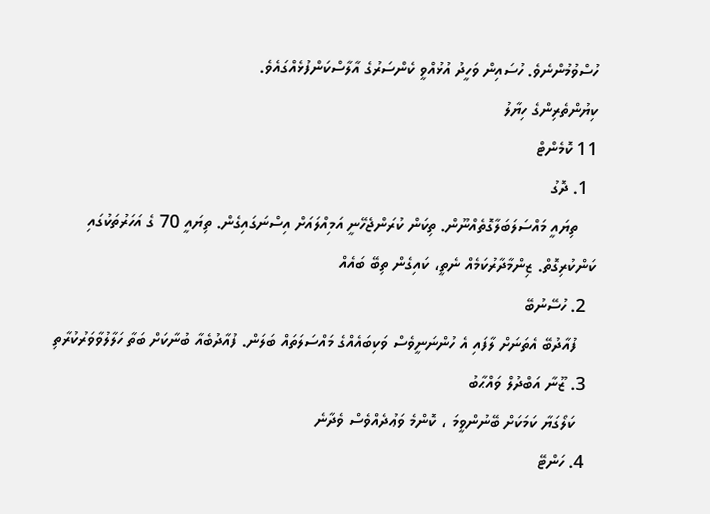ހުސްވުމުންނެވެ. ހުސައިން ވަހީދު އުޅުއްވީ ކެންސަރުގެ އާލާސްކަންފުޅެއްގައެވެ.
ކިޔުންތެރިންގެ ހިޔާލު
11 ކޮމެންޓް
  1. ދޮގު
    ތިޔައީ މައްސަލަބަލާގޮތެއްނޫން. ތިކަން ކުރަންޖެހޭނީ އަމިއްލައަށް އިސްނަގައިގެން. ތިޔައީ 70 ގެ އަހަރުތަކުގައި ކަންކުރިގޮތް. ޒިންމާދާރުކަމެއް ނެތީ، ކައިގެން ތިބޭ ބައެއް
  2. ހުސޭނުބޭ
    ފުއާދުބޭ އެތަނަށް ލާފައި އެ ހުންނަނީވެސް ވަކިބައެއްގެ މައްސަލަތައް ބަލަން. ފުއާދުބެއާ ބުނާކަށް ބަތާ ހަލާލުވާވަރުކުރާތި
  3. ޒޫނާ އަބްދުލް ވައްޙާބު
    ކަލޯގަޔާ ކަމަކަށް ބޭނުންވީމަ ، ކޮންމެ ވަޢުދެއްވެސް ވެދާނެ
  4. ހަންޓޭ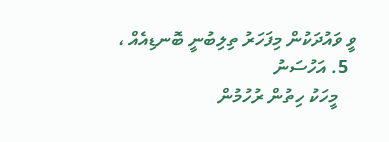ވީ ވައުދަކުން މިފަހަރު ތިލިބުނީ ބޮނޑިއެއް ،
  5. އަހުސަނު
    މީހަކު ހިތުން ރުހުމުން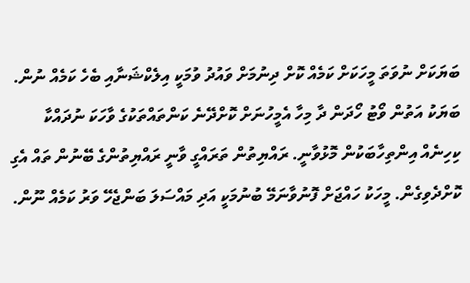ބަޔަކަށް ނުވަތަ މީހަކަށް ކަމެއް ކޮށް ދިނުމަށް ވައުދު ވުމަކީ އިލެކްޝަނާއި ބެހެ ކަމެއް ނުން. ބަޔަކު އަތުން ވޯޓު ހޯދަން ދާ މިހާ އެމީހުނަށް ކޮށްދޭނެ ކަންތައްތަކުގެ ވާހަކަ ނުދައްކާ ކިހިނެއް އިންތިހާބަކުން މޮޅުވާނީ. ރައްޔިތުން ތަރައްގީ ވާނީ ރައްޔިތުންގެ ބޭނުން ތައް އެގި ކޮށްދެވިގެން. މީހަކު ހައްޖަށް ފޮނުވާނަމޭ ބުނުމަކީ އަދި މައްސަލަ ބަންޖެހޭ ވަރު ކަމެއް ނޫން.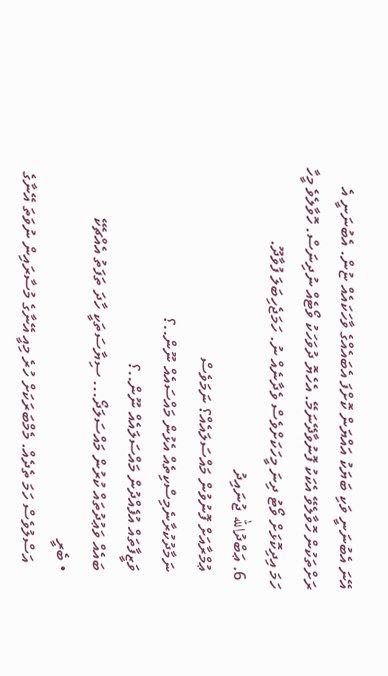އޭނަ އެބުނަނީ ވަކި ބަޔަކު އައްޔަން ކޮށްފަ އެބައެއްގެ ވާހަކައެއް ޏުން. އެބުނަނީ އެ ރަށްތަކުން ހޮވާލެވޭ އެކަކު ފޮނުވާދޭނަމޭ. އެހެޔޮ ދުވަހަކު ވޯޓެއް ނުދިނަސް. ހޮވާލެވެ މީހާ ހަމަ އިދިކޮޅަށް ވޯޓު ދިނަ މީހަކަށްވެސް ވެދާނެއް ނު. ހަމަޖެހިބަލަ ފުވާދޫ.
  6. ޢަބްދުالله ޖުނައިދު
    ޢުމްރާއަށް ފޮނުވުން މައްސަލައެއް؟ ނަމަވެސް
    ނަމާދުކުރާނެމިސްކިތެއް އެޅުން މައްސައެއް ނޫން..؟
    ވަޒީފާތައް އުފެއްދުން މައްސަލައެއް ނޫން..؟
    ބައެއް ވަޢުދުތައް ކުރުން މައްސަލަދޯ... ސިޔާސަތަކީ ހާދަ ތަފަތު އެއްޗެކޭ
    • ބެރީ
      އަސްލުވެސް ހަމަ ތެދެއް. މެމްބަރަކަށް ހުރެ މިއީ އޭނާގެ މުސާރައިން ނުވަތަ އޭނާގެ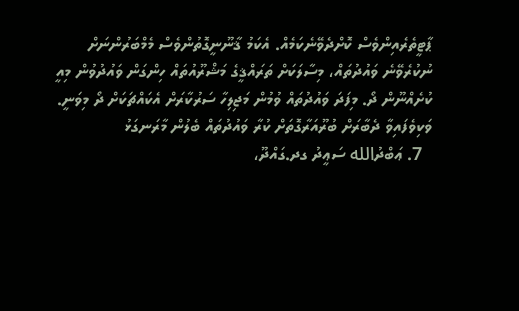ޕާޓީތެރެއިންވެސް ކޮށްދެވޭނެކަމެއް. އެކަމު ޤާނޫނީގޮތުންވެސް މެމްބަރުންނަށް ނުކުރެވޭނެ ވައުދުތައް، މިސާލަކަށް ތަރައްޤީގެ މަޝްރޫއުތައް ހިންގަން ވައުދުވުން މިއީ ކުށެއްނޫން ދޯ. މިފަދަ ވައުދުތައް ވުމުން މަޖިލިހާ ސަރުކާރަށް އެކައްޗަކަށް ދޯ މިވަނީ. ވަކިވެފައިވާ ދެބާރަށް ބުރޫއަރާގޮތަށް ކުރާ ވައުދުތައް ބެލުން މާރަނގަޅު
  7. ޢަބްދުالله ސަޢީދު ގދ.ގައްދޫ،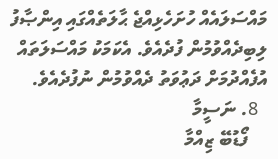މައްސަލައެއް ހުށަހެޅިއްޖެ ޙާލަތެއްގައި އިންޞާފު ލިބިދެއްވުމުން ފުދެއެވެ. އެކަމަކު މައްސަލަތައް އުފެއްދުމަށް ދަޢުވަތު ދެއްވުމުން ނުފުދެއެވެ.
  8. ނަސީމާ
    ފޯޑުބޭ ޒިއްމާ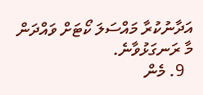އަދާނުކުރާ މައްސަލަ ކޯޓަށް ވައްދަން މާ ރަނގަޅުވާނެ.
  9. މެން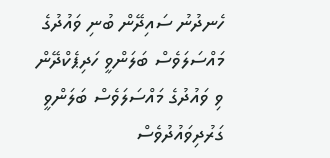ހެނދުނު ސައިދޭން ބުނި ވައުދުގެ މައްސަލަވެސް ބަލަންވީ ހަދިޕެކްދޭން ވި ވައުދުގެ މައްސަލަވެސް ބަލަންވީ ގަރުދިވައުދުވެސް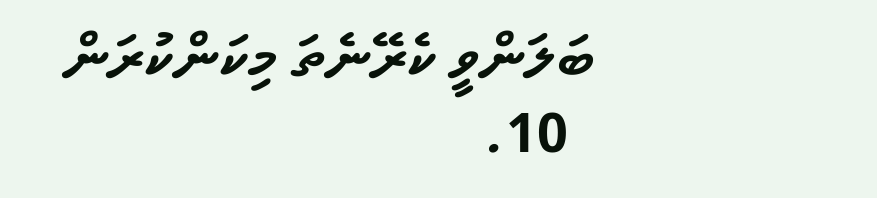ބަލަންވީ ކެރޭނެތަ މިކަންކުރަން
  10.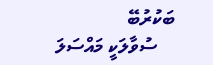ބަކުރުބޭ
    ސުވާލަކީ މައްސަލަ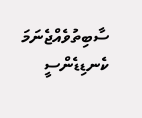ސާބިތުވެއްޖެނަމަ ކެނޑިޑެންސީ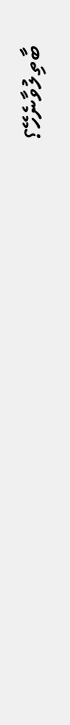ބާތިލުވާނެހޭ؟